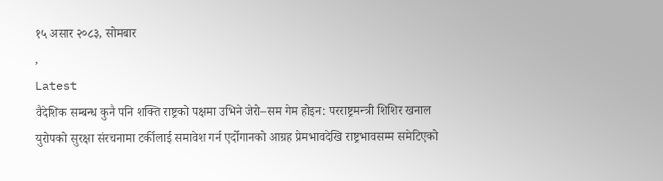१५ असार २०८३, सोमबार
,
Latest
वैदेशिक सम्बन्ध कुनै पनि शक्ति राष्ट्रको पक्षमा उभिने जेरो–सम गेम होइन: परराष्ट्रमन्त्री शिशिर खनाल युरोपको सुरक्षा संरचनामा टर्कीलाई समावेश गर्न एर्दोगानको आग्रह प्रेमभावदेखि राष्ट्रभावसम्म समेटिएको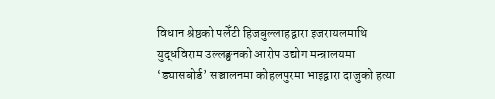विधान श्रेष्ठको पलेँटी हिजबुल्लाहद्वारा इजरायलमाथि युद्धविराम उल्लङ्घनको आरोप उद्योग मन्त्रालयमा ‘ड्यासबोर्ड’ सञ्चालनमा कोहलपुरमा भाइद्वारा दाजुको हत्या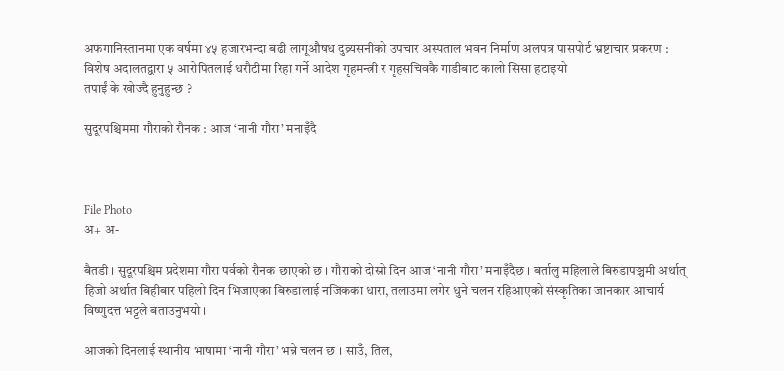अफगानिस्तानमा एक वर्षमा ४५ हजारभन्दा बढी लागूऔषध दुव्र्यसनीको उपचार अस्पताल भवन निर्माण अलपत्र पासपोर्ट भ्रष्टाचार प्रकरण : विशेष अदालतद्वारा ५ आरोपितलाई धरौटीमा रिहा गर्ने आदेश गृहमन्त्री र गृहसचिवकै गाडीबाट कालो सिसा हटाइयो
तपाईं के खोज्दै हुनुहुन्छ ?

सुदूरपश्चिममा गौराको रौनक : आज ‘नानी गौरा’ मनाइँदै



File Photo
अ+ अ-

बैतडी । सुदूरपश्चिम प्रदेशमा गौरा पर्वको रौनक छाएको छ । गौराको दोस्रो दिन आज ‘नानी गौरा’ मनाइँदैछ । बर्तालु महिलाले बिरुडापञ्चमी अर्थात् हिजो अर्थात बिहीबार पहिलो दिन भिजाएका बिरुडालाई नजिकका धारा, तलाउमा लगेर धुने चलन रहिआएको संस्कृतिका जानकार आचार्य विष्णुदत्त भट्टले बताउनुभयो ।

आजको दिनलाई स्थानीय भाषामा ‘नानी गौरा’ भन्ने चलन छ । साउँ, तिल,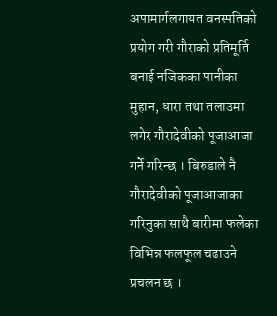अपामार्गलगायत वनस्पतिको प्रयोग गरी गौराको प्रतिमूर्ति बनाई नजिकका पानीका मुहान, धारा तथा तलाउमा लगेर गौरादेवीको पूजाआजा गर्ने गरिन्छ । बिरुडाले नै गौरादेवीको पूजाआजाका गरिनुका साथै बारीमा फलेका विभिन्न फलफूल चढाउने प्रचलन छ ।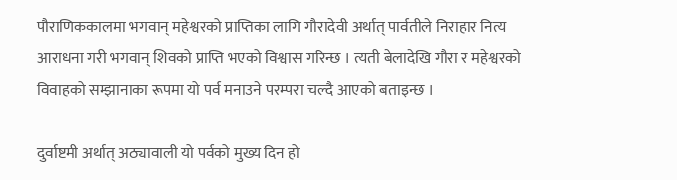पौराणिककालमा भगवान् महेश्वरको प्राप्तिका लागि गौरादेवी अर्थात् पार्वतीले निराहार नित्य आराधना गरी भगवान् शिवको प्राप्ति भएको विश्वास गरिन्छ । त्यती बेलादेखि गौरा र महेश्वरको विवाहको सम्झानाका रूपमा यो पर्व मनाउने परम्परा चल्दै आएको बताइन्छ ।

दुर्वाष्टमी अर्थात् अठ्यावाली यो पर्वको मुख्य दिन हो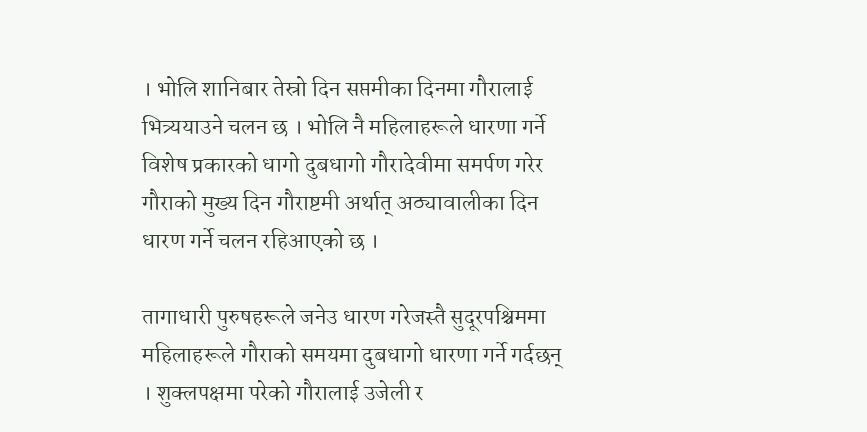। भोलि शानिबार तेस्रो दिन सप्तमीका दिनमा गौरालाई भित्र्ययाउने चलन छ । भोलि नै महिलाहरूले धारणा गर्ने विशेष प्रकारको धागो दुबधागो गौरादेवीमा समर्पण गरेर गौराको मुख्य दिन गौराष्टमी अर्थात् अठ्यावालीका दिन धारण गर्ने चलन रहिआएको छ ।

तागाधारी पुरुषहरूले जनेउ धारण गरेजस्तै सुदूरपश्चिममा महिलाहरूले गौराको समयमा दुबधागो धारणा गर्ने गर्दछन् । शुक्लपक्षमा परेको गौरालाई उजेली र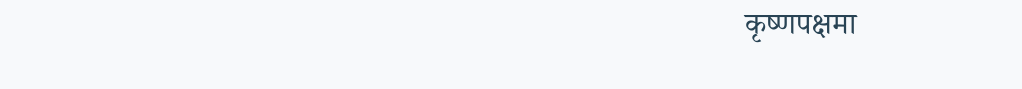कृष्णपक्षमा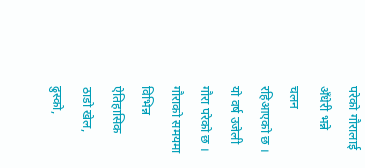परेको गौरालाई अँधेरी भन्ने चलन रहिआएको छ । यो वर्ष उजेली गौरा परेको छ । गौराको समयमा विभिन्न ऐतिहासिक ठाडो खेल, ढुस्को,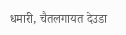धमारी, चैतलगायत देउडा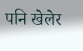पनि खेलेर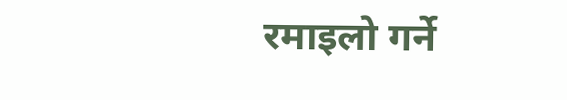रमाइलो गर्ने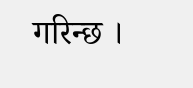गरिन्छ ।